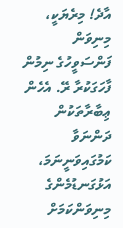އާދެ! މިރެޔަކީ، މިނިވަން ފަންސަވީހުގެ ނިމުން ފާހަގަކުރާ ރޭ. އެހެން ޢިބާރާތަކުން ދަންނަވާ ކަމުގައިވަނީނަމަ، އަޅުގަނޑުމެންގެ މިނިވަންކަމަށް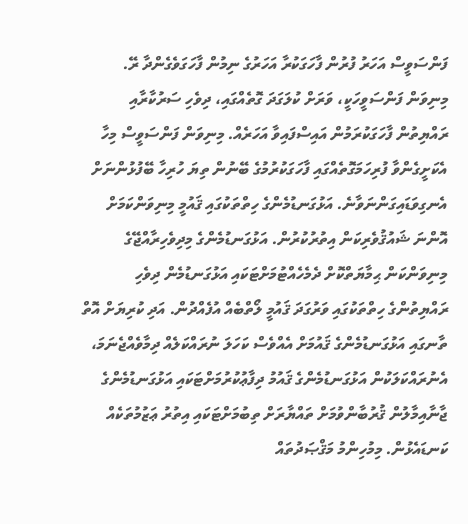ފަންސަވީސް އަހަރު ފުރުން ފާހަގަކުރާ އަހަރުގެ ނިމުން ފާހަގަވެގެންދާ ރޭ. މިނިވަން ފަންސަވީހަކީ، ވަރަށް ކުލަގަދަ ގޮތެއްގައި، ދިވެހި ސަރުކާރާއި ރައްޔިތުން ފާހަގަކުރަމުން އައިސްފައިވާ އަހަރެއް. މިނިވަން ފަންސަވީސް މިހާ އެކަށީގެންވާ ފުރިހަމަގޮތެއްގައި ފާހަގަކުރުމުގެ ބޭނުން ތިޔަ ހުރިހާ ބޭފުޅުންނަށް އެނގިވަޑައިގަންނަވާނެ. އަޅުގަނޑުމެންގެ ހިތްތަކުގައި ޤައުމީ މިނިވަންކަމަށް އޮންނަ ޝައުޤުވެރިކަން އިތުރުކުރުން. އަޅުގަނޑުމެންގެ މިދިވެހިރާއްޖޭގެ މިނިވަންކަން ޙިމާޔަތްކޮށް ދެމެހެއްޓުމަށްޓަކައި އަޅުގަނޑުމެން ދިވެހި ރައްޔިތުންގެ ހިތްތަކުގައި ވަރުގަދަ ޤައުމީ ލޯތްބެއް އުފެއްދުން. އަދި ކުރިޔަށް އޮތް ތާނގައި އަޅުގަނޑުމެންގެ ޤައުމަށް އެއްވެސް ކަހަލަ ނުރައްކަލެއް ދިމާވެއްޖެނަމަ، އެނުރައްކަލަކުން އަޅުގަނޑުމެންގެ ޤައުމު ދިފާޢުކުރުމަށްޓަކައި އަޅުގަނޑުމެންގެ ޖާނާއިމާލުން ޤުރުބާންވުމަށް ތައްޔާރަށް ތިބުމަށްޓަކައި އިތުރު ޢަޒުމުތަކެއް ކަނޑައެޅުން. މިމުހިންމު މަޤްޞަދުތައް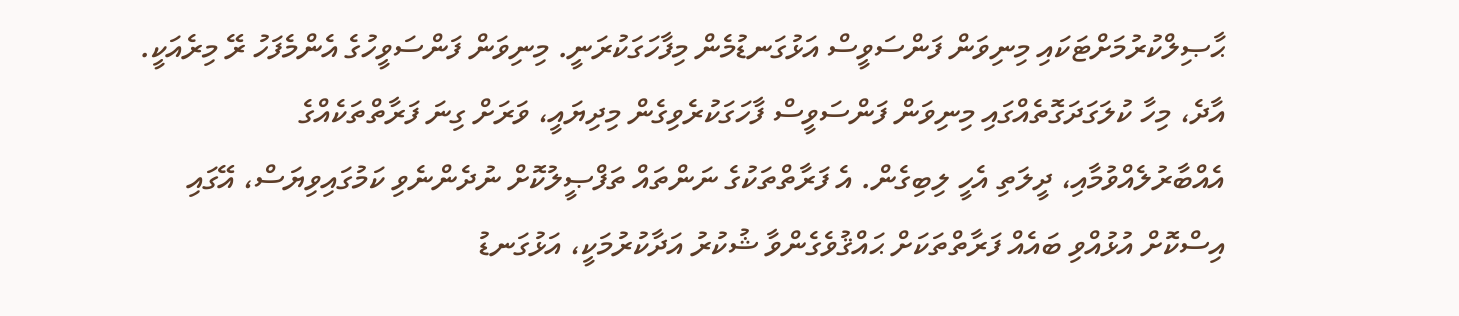ޙާޞިލްކުރުމަށްޓަކައި މިނިވަން ފަންސަވީސް އަޅުގަނޑުމެން މިފާހަގަކުރަނީ. މިނިވަން ފަންސަވީހުގެ އެންމެފަހު ރޭ މިރެއަކީ.
އާދެ، މިހާ ކުލަގަދަގޮތެއްގައި މިނިވަން ފަންސަވީސް ފާހަގަކުރެވިގެން މިދިޔައީ، ވަރަށް ގިނަ ފަރާތްތަކެއްގެ އެއްބާރުލެއްވުމާއި، ދީލަތި އެހީ ލިބިގެން. އެ ފަރާތްތަކުގެ ނަންތައް ތަފްޞީލުކޮށް ނުދެންނެވި ކަމުގައިވިޔަސް، އޭގައި އިސްކޮށް އުޅުއްވި ބައެއް ފަރާތްތަކަށް ޙައްޤުވެގެންވާ ޝުކުރު އަދާކުރުމަކީ، އަޅުގަނޑު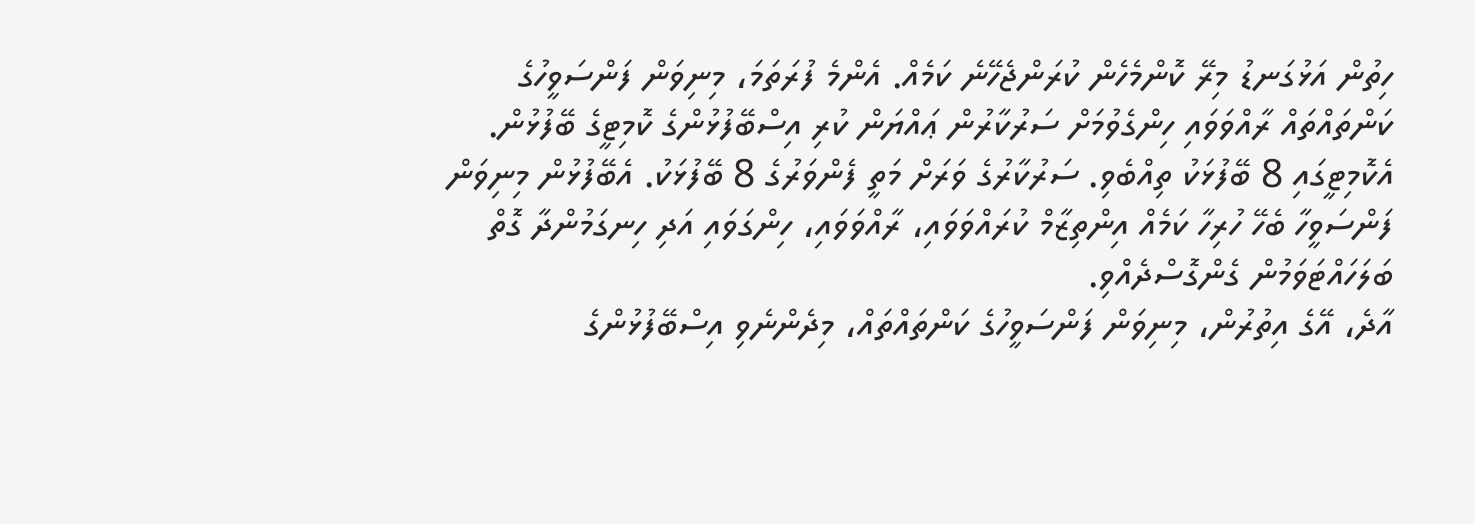ހިތުން އަޅުގަނޑު މިރޭ ކޮންމެހެން ކުރަންޖެހޭނެ ކަމެއް. އެންމެ ފުރަތަމަ، މިނިވަން ފަންސަވީހުގެ ކަންތައްތައް ރާއްވަވައި ހިންގެވުމަށް ސަރުކާރުން ޢައްޔަން ކުރި އިސްބޭފުޅުންގެ ކޮމިޓީގެ ބޭފުޅުން. އެކޮމިޓީގައި 8 ބޭފުޅަކު ތިއްބެވި. ސަރުކާރުގެ ވަރަށް މަތީ ފެންވަރުގެ 8 ބޭފުޅަކު. އެބޭފުޅުން މިނިވަން ފަންސަވީހާ ބެހޭ ހުރިހާ ކަމެއް އިންތިޒާމް ކުރައްވަވައި، ރާއްވަވައި، ހިންގަވައި އަދި ހިނގަމުންދާ ގޮތް ބަލަހައްޓަވަމުން ގެންގޮސްދެއްވި.
އާދެ، އޭގެ އިތުރުން، މިނިވަން ފަންސަވީހުގެ ކަންތައްތައް، މިދެންނެވި އިސްބޭފުޅުންގެ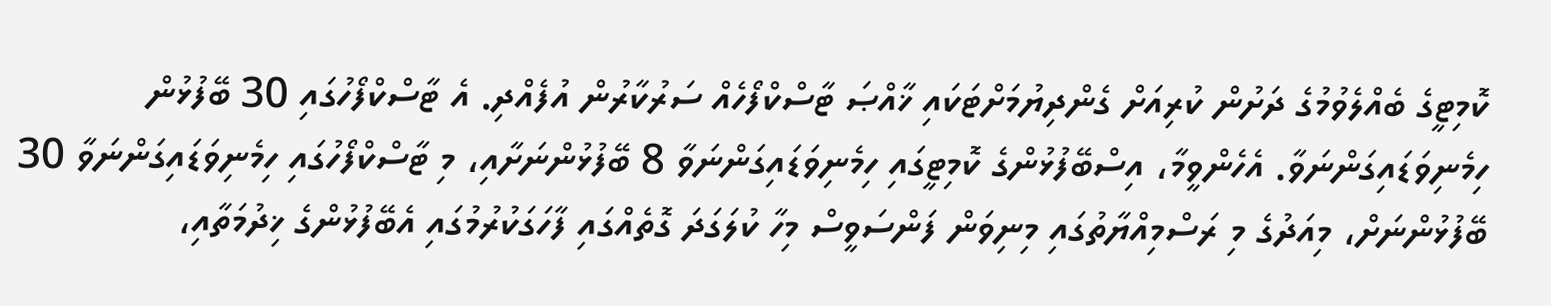ކޮމިޓީގެ ބެއްލެވުމުގެ ދަށުން ކުރިއަށް ގެންދިޔުމަށްޓަކައި ޚާއްޞަ ޓާސްކްފޯހެއް ސަރުކާރުން އުފެއްދި. އެ ޓާސްކްފޯހުގައި 30 ބޭފުޅުން ހިމެނިވަޑައިގަންނަވާ. އެހެންވީމާ، އިސްބޭފުޅުންގެ ކޮމިޓީގައި ހިމެނިވަޑައިގަންނަވާ 8 ބޭފުޅުންނަށާއި، މި ޓާސްކްފޯހުގައި ހިމެނިވަޑައިގަންނަވާ 30 ބޭފުޅުންނަށް، މިއަދުގެ މި ރަސްމިއްޔާތުގައި މިނިވަން ފަންސަވީސް މިހާ ކުލަގަދަ ގޮތެއްގައި ފާހަގަކުރުމުގައި އެބޭފުޅުންގެ ޚިދުމަތާއި،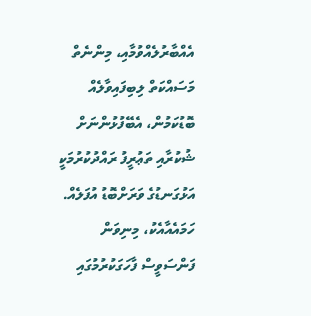އެއްބާރުލެއްވުމާއި، މިންނެތް މަސައްކަތް ލިބިފައިވާލެއް ބޮޑުކަމުން، އެބޭފުޅުންނަށް ޝުކުރާއި ތަޢުރީފު ރައްދުކުރުމަކީ އަޅުގަނޑުގެ ވަރަށްބޮޑު އުފަލެއް. ހަމައެއާއެކު، މިނިވަން ފަންސަވީސް ފާހަގަކުރުމުގައި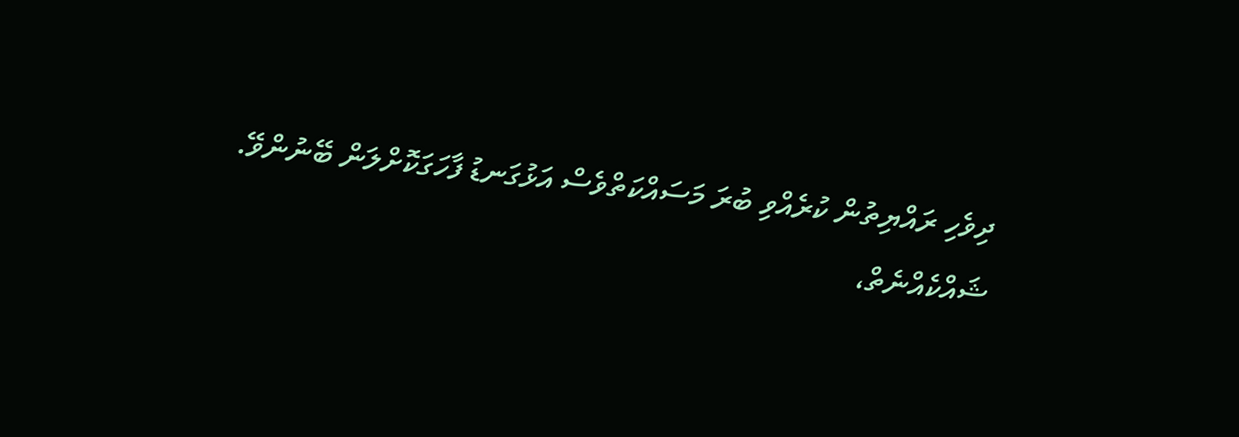ދިވެހި ރައްޔިތުން ކުރެއްވި ބުރަ މަސައްކަތްވެސް އަޅުގަނޑު ފާހަގަކޮށްލަން ބޭނުންވޭ.
ޝައްކެއްނެތް،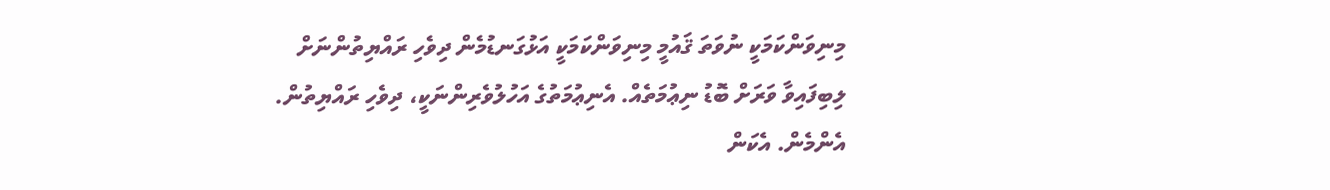މިނިވަންކަމަކީ ނުވަތަ ޤައުމީ މިނިވަންކަމަކީ އަޅުގަނޑުމެން ދިވެހި ރައްޔިތުންނަށް ލިބިފައިވާ ވަރަށް ބޮޑު ނިޢުމަތެއް. އެނިޢުމަތުގެ އަހުލުވެރިންނަކީ، ދިވެހި ރައްޔިތުން. އެންމެން. އެކަން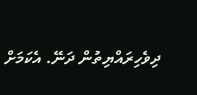ދިވެހިރައްޔިތުން ދަނޭ. އެކަމަށް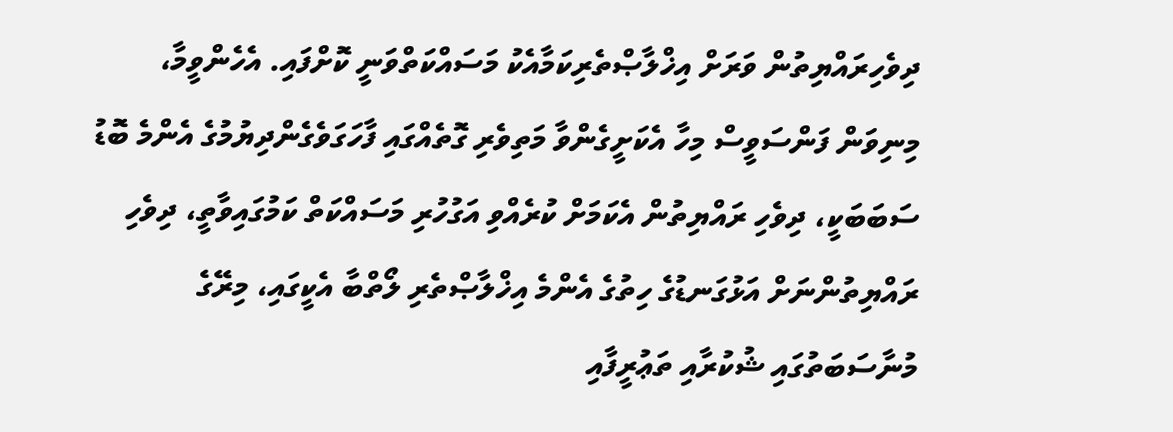ދިވެހިރައްޔިތުން ވަރަށް އިޚްލާޞްތެރިކަމާއެކު މަސައްކަތްވަނީ ކޮށްފައި. އެހެންވީމާ، މިނިވަން ފަންސަވީސް މިހާ އެކަށީގެންވާ މަތިވެރި ގޮތެއްގައި ފާހަގަވެގެންދިޔުމުގެ އެންމެ ބޮޑު ސަބަބަކީ، ދިވެހި ރައްޔިތުން އެކަމަށް ކުރެއްވި އަގުހުރި މަސައްކަތް ކަމުގައިވާތީ، ދިވެހި ރައްޔިތުންނަށް އަޅުގަނޑުގެ ހިތުގެ އެންމެ އިޚްލާޞްތެރި ލޯތްބާ އެކީގައި، މިރޭގެ މުނާސަބަތުގައި ޝުކުރާއި ތަޢުރީފާއި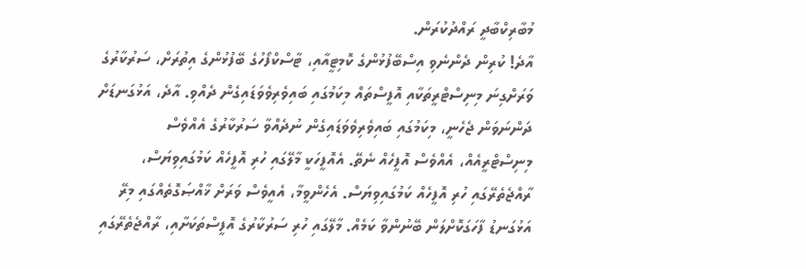މުބާރިކްބާދީ ރައްދުކުރަން.
އާދެ! ކުރިން ދެންނެވި އިސްބޭފުޅުންގެ ކޮމިޓީއާއި، ޓާސްކްފޯހުގެ ބޭފުޅުންގެ އިތުރަށް، ސަރުކާރުގެ ވަރަށްގިނަ މިނިސްޓްރީތަކާއި އޮފީސްތައް މިކަމުގައި ބައިވެރިވެވަޑައިގެން ދެއްވި. އާދެ، އަޅުގަނޑަށް ދަންނަވަން ޖެހެނީ، މިކަމުގައި ބައިވެރިވެވަޑައިގެން ނުދެއްވާ ސަރުކާރުގެ އެއްވެސް މިނިސްޓްރީއެއް، އެއްވެސް އޮފީހެއް ނެތޭ. އެއޮފީހަކީ މާލޭގައި ހުރި އޮފީހެއް ކަމުގައިވިޔަސް، ރާއްޖެތެރޭގައި ހުރި އޮފީހެއް ކަމުގައިވިޔަސް. އެހެންވީމާ، އެއީވެސް ވަރަށް ޚާއްޞަގޮތެއްގައި މިރޭ އަޅުގަނޑު ފާހަގަކޮށްލަން ބޭނުންވާ ކަމެއް. މާލޭގައި ހުރި ސަރުކާރުގެ އޮފީސްތަކަށާއި، ރާއްޖެތެރޭގައި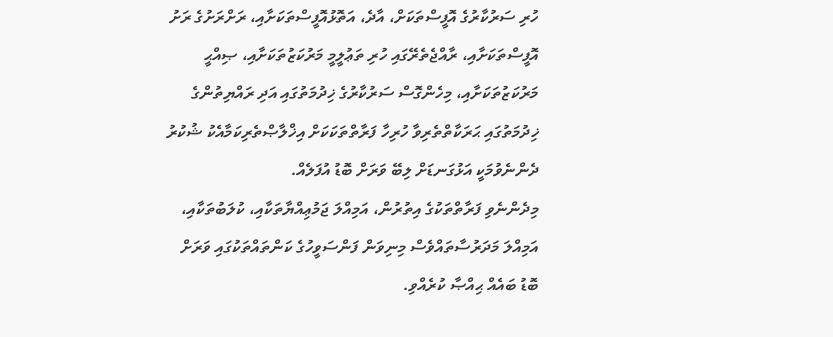ހުރި ސަރުކާރުގެ އޮފީސްތަކަށް، އާދެ، އަތޮޅުއޮފީސްތަކަށާއި، ރަށްރަށުގެ ރަށު އޮފީސްތަކަށާއި، ރާއްޖެތެރޭގައި ހުރި ތަޢުލީމީ މަރުކަޒުތަކަށާއި، ޞިއްޙީ މަރުކަޒުތަކަށާއި، މިހެންގޮސް ސަރުކާރުގެ ޚިދުމަތުގައި އަދި ރައްޔިތުންގެ ޚިދުމަތުގައި ޙަރަކާތްތެރިވާ ހުރިހާ ފަރާތްތަކަކަށް އިޚްލާޞްތެރިކަމާއެކު ޝުކުރު ދެންނެވުމަކީ އަޅުގަނޑަށް ލިބޭ ވަރަށް ބޮޑު އުފަލެއް.
މިދެންނެވި ފަރާތްތަކުގެ އިތުރުން، އަމިއްލަ ޖަމުޢިއްޔާތަކާއި، ކުލަބުތަކާއި، އަމިއްލަ މަދަރުސާތައްވެސް މިނިވަން ފަންސަވީހުގެ ކަންތައްތަކުގައި ވަރަށް ބޮޑު ބައެއް ޙިއްޞާ ކުރެއްވި.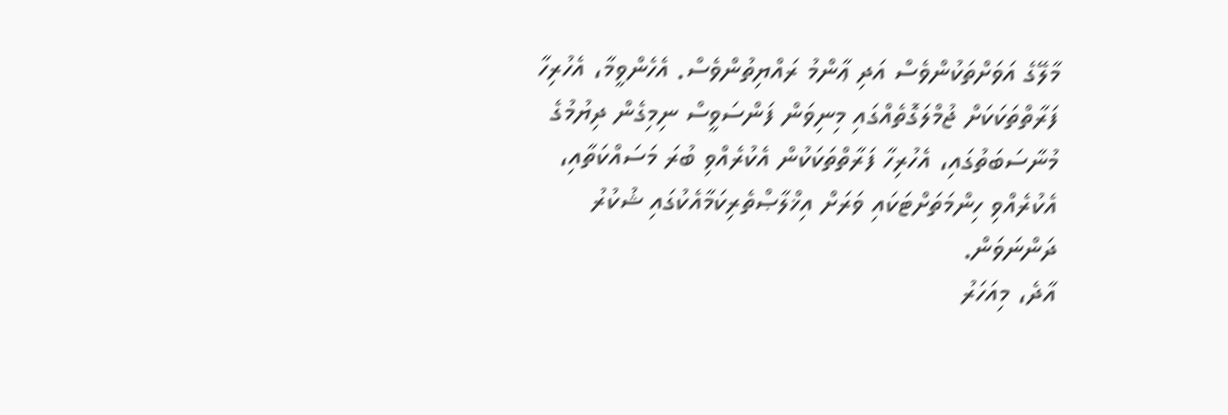މާލޭގެ އަވަށްތަކުންވެސް އަދި ޢާންމު ރައްޔިތުންވެސް. އެހެންވީމާ، އެހުރިހާ ފަރާތްތަކަކަށް ޖުމްލަގޮތެއްގައި މިނިވަން ފަންސަވީސް ނިމިގެން ދިޔުމުގެ މުނާސަބަތުގައި، އެހުރިހާ ފަރާތްތަކަކުން އެކުރެއްވި ބުރަ މަސައްކަތާއި، އެކުރެއްވި ހިންމަތަށްޓަކައި ވަރަށް އިޚްލާޞްތެރިކަމާއެކުގައި ޝުކުރު ދަންނަވަން.
އާދެ، މިއަހަރު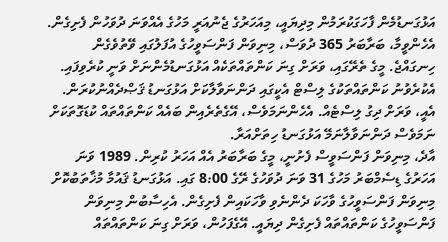އަޅުގަނޑުމެން ފާހަގަކުރަމުން މިދިޔައީ، މިއަހަރުގެ ޖެނުއަރީ މަހުގެ އެއްވަނަ ދުވަހުން ފެށިގެން. އެހެންވީމާ، ބަރާބަރު 365 ދުވަސް، މިނިވަން ފަންސަވީހުގެ އުފަލުގައި ވޭތުވެގެން ހިނގައްޖެ. މީގެ ތެރޭގައި، ވަރަށް ގިނަ ކަންތައްތަކެއް އަޅުގަނޑުމެންނަށް ވަނީ ކުރެވިފައި. އެކުރެވުނު ކަންތައްތަކުގެ ލިސްޓް އެކީގައި ދަންނަވާލާކަށް އަޅުގަނޑު ޤަޞްދެއްނުކުރަން. އެއީ، ވަރަށް ދިގު ލިސްޓެއް. އެހެންނަމަވެސް، އޭގެތެރެއިން ބައެއް ކަންތައްތައް ކުޑަގޮތަކަށް ނަމަވެސް ދަންނަވާލާނަމޭ އަޅުގަނޑު ހިތަށްއަރާ.
އާދެ، މިނިވަން ފަންސަވީސް ފެށުނީ، މީގެ ބަރާބަރު އެއް އަހަރު ކުރިން. 1989 ވަނަ އަހަރުގެ ޑިސެމްބަރު މަހުގެ 31 ވަނަ ދުވަހުގެ ރޭގެ 8:00 ގައި. އަޅުގަނޑު ޤައުމާ މުޚާތަބުކޮށް މިނިވަން ފަންސަވީހުގެ ވާހަކަ ދެންނެވި ވާހަކައިން ފެށިގެން. އެހިސާބުން މިނިވަން ފަންސަވީހުގެ ކަންތައްތައް ފެށިގެން ދިޔައީ. އޭގެފަހުން، ވަރަށް ގިނަ ކަންތައްތައް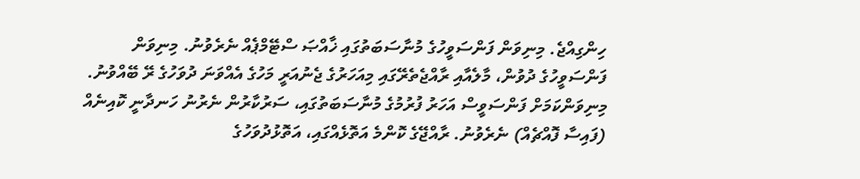ހިންގިއްޖެ. މިނިވަން ފަންސަވީހުގެ މުނާސަބަތުގައި ޚާއްޞަ ސްޓޭމްޕެއް ނެރެވުނު. މިނިވަން ފަންސަވީހުގެ ދުވުން، މާލެއާއި ރާއްޖެތެރޭގައި މިއަހަރުގެ ޖެނުއަރީ މަހުގެ އެއްވަނަ ދުވަހުގެ ރޭ ބޭއްވުނު. މިނިވަންކަމަށް ފަންސަވީސް އަހަރު ފުރުމުގެ މުނާސަބަތުގައި، ސަރުކާރުން ނެރުނު ހަނދާނީ ކޮއިނެއް (ފައިސާ ފޮއްޗެއް) ނެރެވުނު. ރާއްޖޭގެ ކޮންމެ އަތޮޅެއްގައި، އަތޮޅުދުވަހުގެ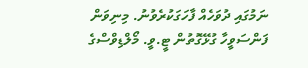ނަމުގައި ދުވަހެއް ފާހަގަކުރެވުނު. މިނިވަން ފަންސަވީހާ ގުޅޭގޮތުން ޓީ.ވީ. މޯލްޑިވްސްގެ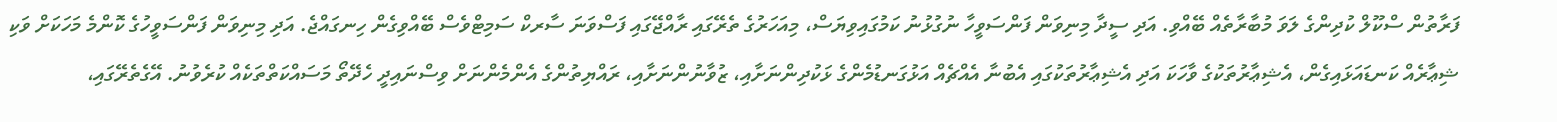ފަރާތުން ސްކޫލް ކުދިންގެ ލަވަ މުބާރާތެއް ބޭއްވި. އަދި ސީދާ މިނިވަން ފަންސަވީހާ ނުގުޅުނު ކަމުގައިވިޔަސް، މިއަހަރުގެ ތެރޭގައި ރާއްޖޭގައި ފަސްވަނަ ސާރކް ސަމިޓްވެސް ބޭއްވިގެން ހިނގައްޖެ. އަދި މިނިވަން ފަންސަވީހުގެ ކޮންމެ މަހަކަށް ވަކި ޝިޢާރެއް ކަނޑައަޅައިގެން، އެޝިޢާރުތަކުގެ ވާހަކަ އަދި އެޝިޢާރުތަކުގައި އެބުނާ އެއްޗެއް އަޅުގަނޑުމެންގެ ޅަކުދިންނަށާއި، ޒުވާނުންނަށާއި، ރައްޔިތުންގެ އެންމެންނަށް ވިސްނައިދީ ހެދޭތޯ މަސައްކަތްތަކެއް ކުރެވުނު. އޭގެތެރޭގައި،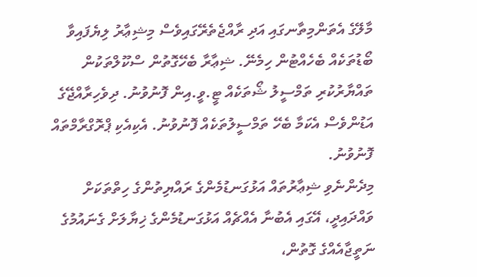މާލޭގެ އެތަންމިތާނގައި އަދި ރާއްޖެތެރޭގައިވެސް މިޝިޢާރު ލިޔެފައިވާ ބޯޑުތަކެއް ބެހެއްޓުން ހިމެނޭ. ޝިޢާރާ ބެހޭގޮތުން ސްކޫލްތަކުން ތައްޔާރުކުރި ތަމްސީލު ޝޯތަކެއް ޓީ.ވީ.އިން ފޮނުވުނު. ދިވެހިރާއްޖޭގެ އަޑުންވެސް އެކަމާ ބެހޭ ތަމްސީލުތަކެއް ފޮނުވުނު. އެކިއެކި ޕްރޮގްރާމްތައް ފޮނުވުނު.
މިދެންނެވި ޝިޢާރުތައް އަޅުގަނޑުމެންގެ ރައްޔިތުންގެ ހިތްތަކަށް ވައްދައިދީ، އޭގައި އެބުނާ އެއްޗެއް އަޅުގަނޑުމެންގެ ޚިޔާލަށް ގެނައުމުގެ ނަތީޖާއެއްގެ ގޮތުން،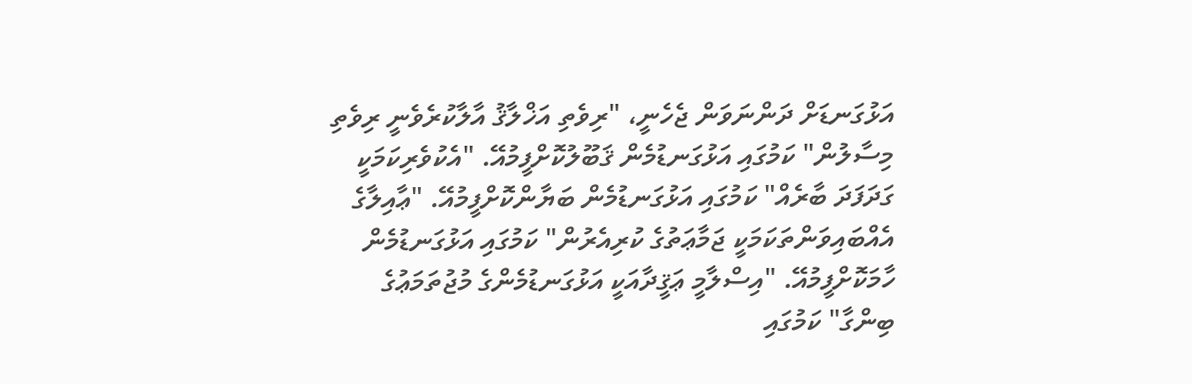އަޅުގަނޑަށް ދަންނަވަން ޖެހެނީ، "ރިވެތި އަޚްލާޤު އާލާކުރެވެނީ ރިވެތި މިސާލުން" ކަމުގައި އަޅުގަނޑުމެން ޤަބޫލުކޮށްފީމުއޭ. "އެކުވެރިކަމަކީ ގަދަފަދަ ބާރެއް" ކަމުގައި އަޅުގަނޑުމެން ބަޔާންކޮށްފީމުއޭ. "ޢާއިލާގެ އެއްބައިވަންތަކަމަކީ ޖަމާޢަތުގެ ކުރިއެރުން" ކަމުގައި އަޅުގަނޑުމެން ހާމަކޮށްފީމުއޭ. "އިސްލާމީ ޢަޤީދާއަކީ އަޅުގަނޑުމެންގެ މުޖުތަމަޢުގެ ބިންގާ" ކަމުގައި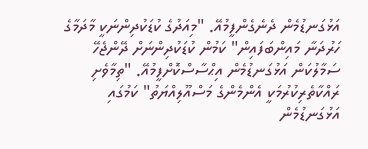އަޅުގަނޑުމެން ދެނެގެންފީމުއޭ. "މިއަދުގެ ކުޑަކުދިންނަކީ މާދަމާގެ ހަރުދަނާ މައިންބަފައިން" ކަމުން ކުޑަކުދިންނަށް ދޭންޖެހޭ ސަމާލުކަން އަޅުގަނޑުމެން އިޙްސާސްކޮށްފީމުއޭ. "ތިމާވެށި ރައްކާތެރިކުރުމަކީ އެންމެންގެ މަސްއޫލިއްޔަތު" ކަމުގައި އަޅުގަނޑުމެން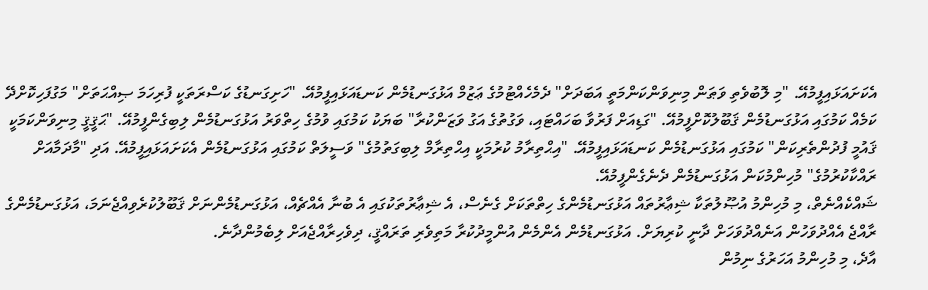އެކަށައަޅައިފީމުއޭ. "މި ލޮބުވެތި ވަޠަން މިނިވަންކަންމަތީ އަބަދަށް" ދެމެހެއްޓުމުގެ ޢަޒުމް އަޅުގަނޑުމެން ކަނޑައަޅައިފީމުއޭ. "ހަށިގަނޑުގެ ކަސްރަތަކީ ފުރިހަމަ ޞިއްޙަތަށް" މަގުފަހިކޮށްދޭ ކަމެއް ކަމުގައި އަޅުގަނޑުމެން ޤަބޫލުކޮށްފީމުއޭ. "ގަޑިއަށް ފަރުވާ ބަހައްޓައި، ވަގުތުގެ އަގު ވަޒަންކުރާ" ބަޔަކު ކަމުގައި ވުމުގެ ހިތްވަރު އަޅުގަނޑުމެން ލިބިގެންފީމުއޭ. "ޙަޤީޤީ މިނިވަންކަމަކީ ޤައުމީ ފުދުންތެރިކަން" ކަމުގައި އަޅުގަނޑުމެން ކަނޑައަޅައިފީމުއޭ. "އިޙްތިރާމު ކުރުމަކީ އިޙްތިރާމް ލިބިގަތުމުގެ" ވަސީލަތް ކަމުގައި އަޅުގަނޑުމެން އެކަށައަޅައިފީމުއޭ. އަދި "މާދަމާއަށް ރައްކާކުރުމުގެ" މުހިންމުކަން އަޅުގަނޑުމެން ދެނެގެންފީމުއޭ.
ޝައްކެއްނެތް، މި މުހިންމު އުޞޫލުތަކާ ޝިޢާރުތައް އަޅުގަނޑުމެންގެ ހިތްތަކަށް ގެނެސް، އެ ޝިޢާރުތަކުގައި އެ ބުނާ އެއްޗެއް، އަޅުގަނޑުމެންނަށް ޤަބޫލުކުރެވިއްޖެނަމަ، އަޅުގަނޑުމެންގެ ރާއްޖެ އެއްދުވަހުން އަނެއްދުވަހަށް ދާނީ ކުރިޔަށް. އަޅުގަނޑުމެން އެންމެން އުންމީދުކުރާ މަތިވެރި ތަރައްޤީ، ދިވެހިރާއްޖެއަށް ލިބެމުންދާނެ.
އާދެ، މި މުހިންމު އަހަރުގެ ނިމުން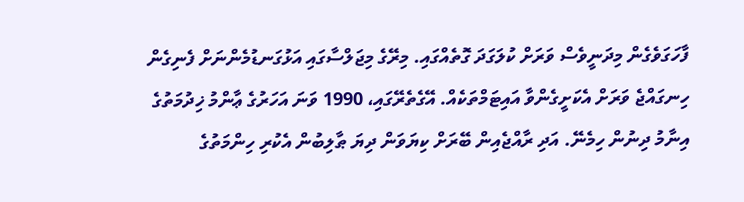ފާހަގަވެގެން މިދަނީވެސް ވަރަށް ކުލަގަދަ ގޮތެއްގައި. މިރޭގެ މިޖަލްސާގައި އަޅުގަނޑުމެންނަށް ފެނިގެން ހިނގައްޖެ ވަރަށް އެކަށީގެންވާ އައިޓަމްތަކެއް. އޭގެތެރޭގައި، 1990 ވަނަ އަހަރުގެ ޢާންމު ޚިދުމަތުގެ އިނާމު ދިނުން ހިމެނޭ. އަދި ރާއްޖެއިން ބޭރަށް ކިޔަވަން ދިޔަ ޠާލިބުން އެކުރި ހިންމަތުގެ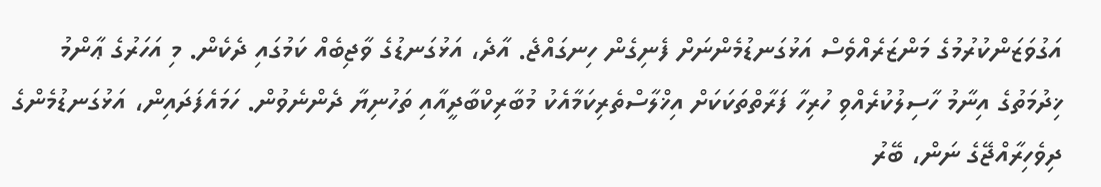އަގުވަޒަންކުރުމުގެ މަންޒަރެއްވެސް އަޅުގަނޑުމެންނަށް ފެނިގެން ހިނގައްޖެ. އާދެ، އަޅުގަނޑުގެ ވާޖިބެއް ކަމުގައި ދެކެން. މި އަހަރުގެ ޢާންމު ޚިދުމަތުގެ އިނާމު ހާސިލުކުރެއްވި ހުރިހާ ފަރާތްތަކަކަށް އިޚްލާސްތެރިކަމާއެކު މުބާރިކްބާދީއާއި ތަހުނިޔާ ދެންނެވުން. ހަމައެފަދައިން، އަޅުގަނޑުމެންގެ ދިވެހިރާއްޖޭގެ ނަން، ބޭރު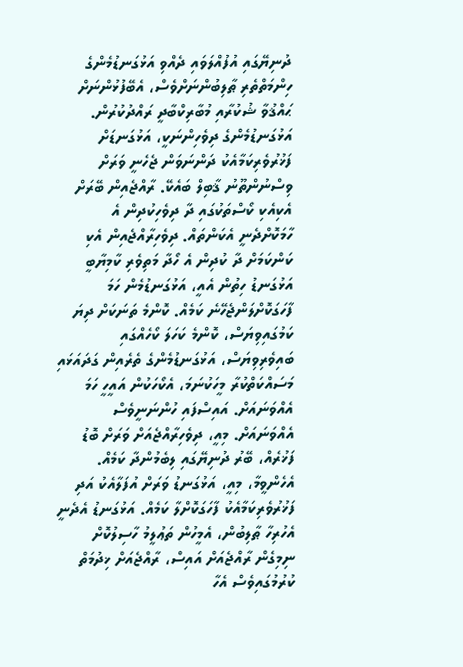ދުނިޔޭގައި އުފުއްލަވައި ދެއްވި އަޅުގަނޑުމެންގެ ހިންމަތްތެރި ޠާލިބުންނަށްވެސް، އެބޭފުޅުންނަށް ޙައްޤުވާ ޝުކުރާއި މުބާރިކްބާދީ ރައްދުކުރުން.
އަޅުގަނޑުމެންގެ ދިވެހިންނަކީ، އަޅުގަނޑަށް ފަޚުރުވެރިކަމާއެކު ދަންނަވަން ޖެހެނީ ވަރަށް ވިސްނުންތޫނު ޤާބިލް ބައެކޭ. ރާއްޖެއިން ބޭރަށް އެކިއެކި ކޯސްތަކުގައި ދާ ދިވެހިކުދިން އެ ހާމަކޮށްދެނީ އެކަންތައް. ދިވެހިރާއްޖެއިން އެކި ކަންކަމަށް ދާ ކުދިން އެ ހޯދާ މަތިވެރި ކާމިޔާބީ އަޅުގަނޑު ހިތުން އެއީ، އަޅުގަނޑުމެން ހަމަ ފާހަގަކޮށްލަންޖެހޭނެ ކަމެއް. ކޮންމެ ތަނަކަށް ދިޔަ ކަމުގައިވިޔަސް، ކޮންމެ ކަހަލަ ކޯހެއްގައި ބައިވެރިވިޔަސް، އަޅުގަނޑުމެންގެ ތެރެއިން ގަދައަޅައި މަސައްކަތްކުރާ މީހަކުނަމަ، އެކޯހަކުން އައީހީ ހަމަ އެއްވަނައަށް. އައިސްފައި ހުންނަނީވެސް އެއްވަނައަށް. މިއީ، ދިވެހިރާއްޖެއަށް ވަރަށް ބޮޑު ފަޚުރެއް، ބޭރު ދުނިޔޭގައި ލިބެމުންދާ ކަމެއް. އެހެންވީމާ، މިއީ، އަޅުގަނޑު ވަރަށް އުފަލާއެކު އަދި ފަޚުރުވެރިކަމާއެކު ފާހަގަކޮށްލާ ކަމެއް. އަޅުގަނޑު އެދެނީ އެހުރިހާ ޠާލިބުން، އެމީހުން ތަޢުލީމު ހާސިލުކޮށް ނިމިގެން ރާއްޖެއަށް އައިސް، ރާއްޖެއަށް ޚިދުމަތް ކުރުމުގައިވެސް އެހާ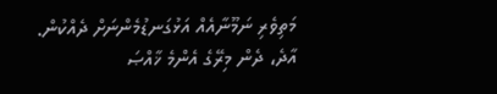މަތިވެރި ނަމޫނާއެއް އަޅުގަނޑުމެންނަށް ދެއްކުން.
އާދެ، ދެން މިރޭގެ އެންމެ ޚާއްޞަ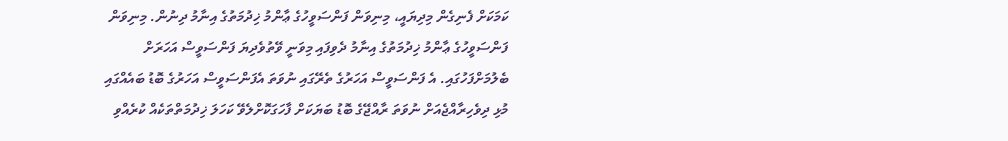ކަމަކަށް ފެނިގެން މިދިޔައީ، މިނިވަން ފަންސަވީހުގެ ޢާންމު ޚިދުމަތުގެ އިނާމު ދިނުން. މިނިވަން ފަންސަވީހުގެ ޢާންމު ޚިދުމަތުގެ އިނާމު ދެވިފައި މިވަނީ ވޭތުވެދިޔަ ފަންސަވީސް އަހަރަށް ބެލުމަށްފަހުގައި. އެ ފަންސަވީސް އަހަރުގެ ތެރޭގައި ނުވަތަ އެފަންސަވީސް އަހަރުގެ ބޮޑު ބައެއްގައި މުޅި ދިވެހިރާއްޖެއަށް ނުވަތަ ރާއްޖޭގެ ބޮޑު ބަޔަކަށް ފާހަގަކޮށްލެވޭ ކަހަލަ ޚިދުމަތްތަކެއް ކުރެއްވި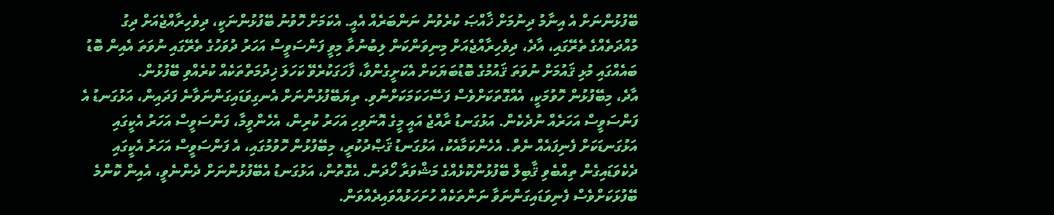ބޭފުޅުންނަށް އެ އިނާމު ދިނުމަށް ޚާއްޞަ ކުރެވުނު ނަންބަރެއް އެއީ. އެކަމަށް ހޮވުނު ބޭފުޅުންނަކީ، ދިވެހިރާއްޖެއަށް ދިގު މުއްދަތެއްގެ ތެރޭގައި، އާދެ، ދިވެހިރާއްޖެއަށް މިނިވަންކަން ލިބުނުތާ މިވީ ފަންސަވީސް އަހަރު ދުވަހުގެ ތެރޭގައި ނުވަތަ އެއިން ބޮޑު ބައެއްގައި މުޅި ޤައުމަށް ނުވަތަ ޤައުމުގެ ބޮޑުބަޔަކަށް އެކަށީގެންވާ، ފާހަގަކުރެވޭ ކަހަލަ ޚިދުމަތްތަކެއް ކުރެއްވި ބޭފުޅުން.
އާދެ، މިބޭފުޅުން ހޮވުމަކީ، އެއްގޮތަކަށްވެސް ފަސޭހަކަމަކަށްނުވި. ތިޔަބޭފުޅުންނަށް އެނގިވަޑައިގަންނަވާނެ ފަދައިން، އަޅުގަނޑު އެ ފަންސަވީސް އަހަރެއް ނުދެކެން. އަޅުގަނޑު ރާއްޖެ އައީ މީގެ އޮނަވިހި އަހަރު ކުރިން، އެހެންވީމާ، ފަންސަވީސް އަހަރު އެކީގައި އަޅުގަނޑަކަށް ފެނިފައެއް ނެތް. އެހެންކަމާއެކު، އަޅުގަނޑު ޤަޞްދުކުރީ، މިބޭފުޅުން ހޮވުމުގައި، އެ ފަންސަވީސް އަހަރު އެކީގައި ދެކެވަޑައިގެން ތިއްބެވި ޤާބިލް ބޭފުޅުންކޮޅެއްގެ މަޝްވަރާ ހޯދަން. އެގޮތުން، އަޅުގަނޑު އެބޭފުޅުންނަށް ދެންނެވީ، އެއިން ކޮންމެ ބޭފުޅަކަށްވެސް ފެނިވަޑައިގަންނަވާ ނަންތަކެއް ހުށަހަޅުއްވައިދެއްވަން.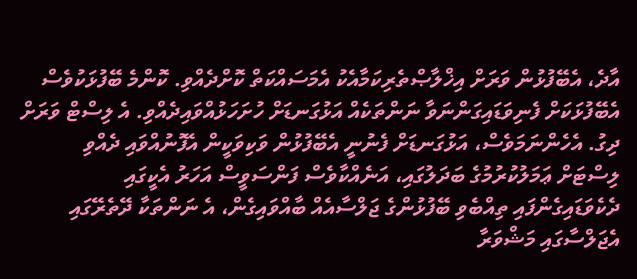އާދެ، އެބޭފުޅުން ވަރަށް އިޚްލާޞްތެރިކަމާއެކު އެމަސައްކަތް ކޮށްދެއްވި. ކޮންމެ ބޭފުޅަކުވެސް އެބޭފުޅަކަށް ފެނިވަޑައިގަންނަވާ ނަންތަކެއް އަޅުގަނޑަށް ހުށަހަޅުއްވައިދެއްވި. އެ ލިސްޓް ވަރަށް ދިގު. އެހެންނަމަވެސް، އަޅުގަނޑަށް ފެނުނީ އެބޭފުޅުން ވަކިވަކީން އެފޮނުއްވައި ދެއްވި ލިސްޓަށް ޢަމަލުކުރުމުގެ ބަދަލުގައި، އަނެއްކާވެސް ފަންސަވީސް އަހަރު އެކީގައި ދެކެވަޑައިގެންފައި ތިއްބެވި ބޭފުޅުންގެ ޖަލްސާއެއް ބާއްވައިގެން، އެ ނަންތަކާ ދޭތެރޭގައި އެޖަލްސާގައި މަޝްވަރާ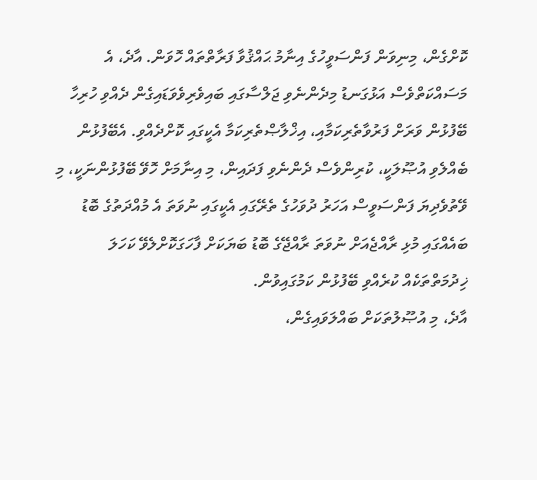ކޮށްގެން، މިނިވަން ފަންސަވީހުގެ އިނާމު ޙައްޤުވާ ފަރާތްތައް ހޮވަން. އާދެ، އެ މަސައްކަތްވެސް އަޅުގަނޑު މިދެންނެވި ޖަލްސާގައި ބައިވެރިވެވަޑައިގެން ދެއްވި ހުރިހާ ބޭފުޅުން ވަރަށް ފަރުވާތެރިކަމާއި، އިޚްލާޞްތެރިކަމާ އެކީގައި ކޮށްދެއްވި. އެބޭފުޅުން ބެއްލެވި އުޞޫލަކީ، ކުރިންވެސް ދެންނެވި ފަދައިން، މި އިނާމަށް ހޮވޭ ބޭފުޅުންނަކީ، މި ވޭތުވެދިޔަ ފަންސަވީސް އަހަރު ދުވަހުގެ ތެރޭގައި އެކީގައި ނުވަތަ އެ މުއްދަތުގެ ބޮޑު ބައެއްގައި މުޅި ރާއްޖެއަށް ނުވަތަ ރާއްޖޭގެ ބޮޑު ބަޔަކަށް ފާހަގަކޮށްލެވޭ ކަހަލަ ޚިދުމަތްތަކެއް ކުރެއްވި ބޭފުޅުން ކަމުގައިވުން.
އާދެ، މި އުޞޫލުތަކަށް ބައްލަވައިގެން،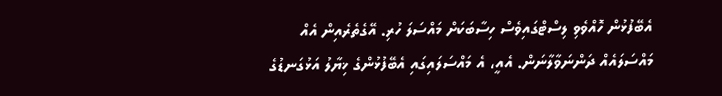އެބޭފުޅުން ހޮއްވެވި ލިސްޓްގައިވެސް ހިސާބަކަށް މައްސަލަ ހުރި. އޭގެތެރެއިން އެއް މައްސަލައެއް ދަންނަވާލާނަން. އެއީ، އެ މައްސަލައިގައި އެބޭފުޅުންގެ ޚިޔާލު އަޅުގަނޑުގެ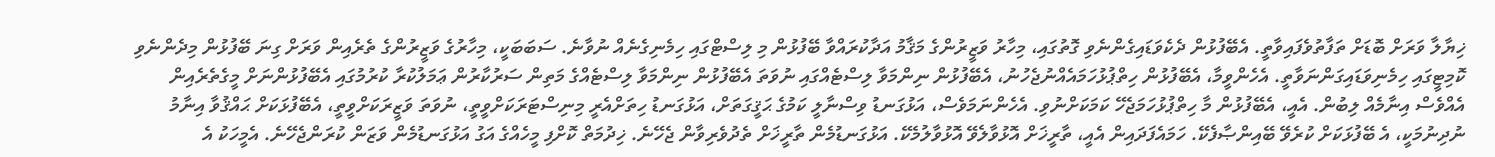ޚިޔާލާ ވަރަށް ބޮޑަށް ތަފާތުވެފައިވާތީ. އެބޭފުޅުން ދެކެވަޑައިގެންނެވި ގޮތުގައި، މިހާރު ވަޒީރުންގެ މަޤާމު އަދާކުރައްވާ ބޭފުޅުން މި ލިސްޓްގައި ހިމެނިގެނެއް ނުވާނެ. ސަބަބަކީ، މިހާރުގެ ވަޒީރުންގެ ތެރެއިން ވަރަށް ގިނަ ބޭފުޅުން މިދެންނެވި ކޮމިޓީގައި ހިމެނިވަޑައިގަންނަވާތީ. އެހެންވީމާ، އެބޭފުޅުން ހިތްޕުޅުހަމައެއްނުޖެހުނު، އެބޭފުޅުން ނިންމަވާ ލިސްޓެއްގައި ނުވަތަ އެބޭފުޅުން ނިންމަވާ ލިސްޓެއްގެ މަތިން ސަރުކާރުން ޢަމަލުކުރާ ކުރުމުގައި އެބޭފުޅުންނަށް މީގެތެރެއިން އެއްވެސް އިނާމެއް ލިބުން. އެއީ، އެބޭފުޅުން މާ ހިތްޕުޅުހަމަޖެހޭ ކަމަކަށްނުވި. އެހެންނަމަވެސް، އަޅުގަނޑު ވިސްނާލީ ކަމުގެ ޙަޤީގަތަށް، އަޅުގަނޑު ހިތަށްއެރީ މިނިސްޓަރަކަށްވީތީ، ނުވަތަ ވަޒީރަކަށްވީތީ، އެބޭފުޅަކަށް ޙައްޤުވާ އިނާމު ނުދިނުމަކީ، އެ ބޭފުޅަކަށް ކުރެވޭ ބޭއިންޞާފެކޭ. ހަމައެފަދައިން އެއީ، ތާރީޚަށް އޮޅުވާލެވޭ އޮޅުވާލުމެކޭ. އަޅުގަނޑުމެން ތާރީޚަށް ތެދުވެރިވާން ޖެހޭނެ. ޚިދުމަތް ކޮށްފި މީހެއްގެ އަގު އަޅުގަނޑުމެން ވަޒަން ކުރަންޖެހޭނެ. އެމީހަކު އެ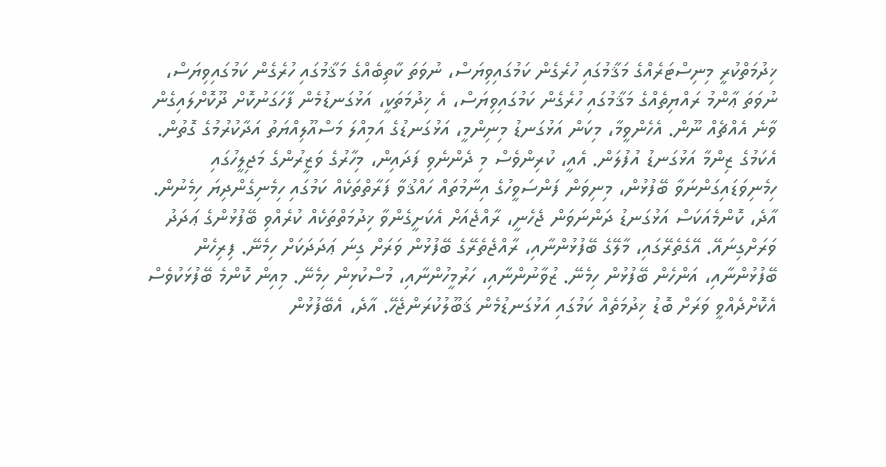ޚިދުމަތްކުރީ މިނިސްޓަރެއްގެ މަޤާމުގައި ހުރެގެން ކަމުގައިވިޔަސް، ނުވަތަ ކާތިބެއްގެ މަޤާމުގައި ހުރެގެން ކަމުގައިވިޔަސް، ނުވަތަ ޢާންމު ރައްޔިތެއްގެ މަޤާމުގައި ހުރެގެން ކަމުގައިވިޔަސް، އެ ޚިދުމަތަކީ، އަޅުގަނޑުމެން ފާހަގަނުކޮށް ދޫކޮށްލައިގެން ވާނެ އެއްޗެއް ނޫން. އެހެންވީމާ، މިކަން އަޅުގަނޑު މިނިންމީ، އަޅުގަނޑުގެ އަމިއްލަ މަސްއޫލިއްޔަތު އަދާކުރުމުގެ ގޮތުން. އެކަމުގެ ޒިންމާ އަޅުގަނޑު އުފުލަން. އެއީ، ކުރިންވެސް މި ދެންނެވި ފަދައިން، މިހާރުގެ ވަޒީރުންގެ މަޖިލީހުގައި ހިމެނިވަޑައިގަންނަވާ ބޭފުޅުން، މިނިވަން ފަންސަވީހުގެ އިނާމުތައް ހައްޤުވާ ފަރާތްތަކެއް ކަމުގައި ހިމެނިގެންދިޔަ ހިމެނުން.
އާދެ، ކޮންމެއަކަސް އަޅުގަނޑު ދަންނަވަން ޖެހެނީ، ރާއްޖެއަށް އެކަށީގެންވާ ޚިދުމަތްތަކެއް ކުރެއްވި ބޭފުޅުންގެ ޢަދަދު ވަރަށްގިނައޭ. އޭގެތެރޭގައި، މާލޭގެ ބޭފުޅުންނާއި، ރާއްޖެތެރޭގެ ބޭފުޅުން ވަރަށް ގިނަ ޢަދަދަކަށް ހިމެނޭ. ފިރިހެން ބޭފުޅުންނާއި، އަންހެން ބޭފުޅުން ހިމެނޭ. ޒުވާނުންނާއި، ހަރުމީހުންނާއި، މުސްކުޅިން ހިމެނޭ. މިއިން ކޮންމެ ބޭފުޅަކުވެސް އެކޮށްދެއްވީ ވަރަށް ބޮޑު ޚިދުމަތެއް ކަމުގައި އަޅުގަނޑުމެން ޤަބޫލުކުރަންޖެހޭ. އާދެ، އެބޭފުޅުން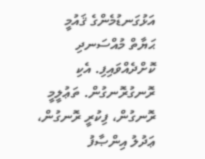އަޅުގަނޑުމެންގެ ޤައުމީ ޙަޔާތް މުއްސަނދި ކޮށްދެއްވައިފި. އެކި ރޮނގުރޮނގުން. ތަޢުލީމީ ރޮނގުން، ފިކުރީ ރޮނގުން، ޢަދުލު އިންޞާފު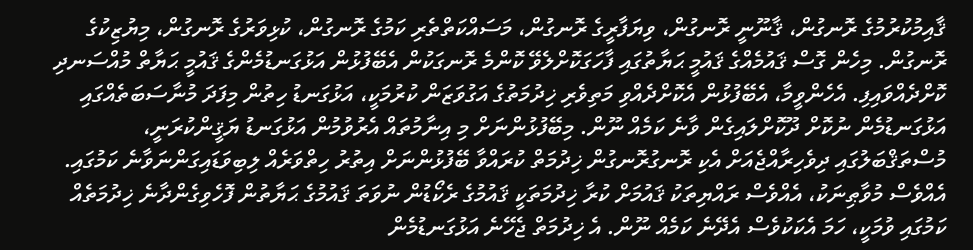ޤާއިމުކުރުމުގެ ރޮނގުން، ޤާނޫނީ ރޮނގުން، ވިޔަފާރީގެ ރޮނގުން، މަސައްކަތްތެރި ކަމުގެ ރޮނގުން، ކުޅިވަރުގެ ރޮނގުން، މިޔުޒިކުގެ ރޮނގުން. މިހެން ގޮސް ޤައުމެއްގެ ޤައުމީ ޙަޔާތުގައި ފާހަގަކޮށްލެވޭ ކޮންމެ ރޮނގަކުން އެބޭފުޅުން އަޅުގަނޑުމެންގެ ޤައުމީ ޙަޔާތް މުއްސަނދި ކޮށްދެއްވައިފި. އެހެންވީމާ، އެބޭފުޅުން އެކޮށްދެއްވި މަތިވެރި ޚިދުމަތުގެ އަގުވަޒަން ކުރުމަކީ، އަޅުގަނޑު ހިތުން މިފަދަ މުނާސަބަތެއްގައި އަޅުގަނޑުމެން ނުކޮށް ދޫކޮށްލައިގެން ވާނެ ކަމެއް ނޫން. މިބޭފުޅުންނަށް މި އިނާމުތައް އެރުވުމުން އަޅުގަނޑު ޔަޤީންކުރަނީ، މުސްތަޤްބަލުގައި ދިވެހިރާއްޖެއަށް އެކި ރޮނގުރޮނގުން ޚިދުމަތް ކުރައްވާ ބޭފުޅުންނަށް އިތުރު ހިތްވަރެއް ލިބިވަޑައިގަންނަވާނެ ކަމުގައި. އެއްވެސް މުވާޠިނަކު، އެއްވެސް ރައްޔިތަކު ޤައުމަށް ކުރާ ޚިދުމަތަކީ ޤައުމުގެ ރެކޯޑުން ނުވަތަ ޤައުމުގެ ޙަޔާތުން ފޮހެވިގެންދާނެ ޚިދުމަތެއް ކަމުގައި ވުމަކީ، ހަމަ އެކަކުވެސް އެދޭނެ ކަމެއް ނޫން. އެ ޚިދުމަތް ޖެހޭނެ އަޅުގަނޑުމެން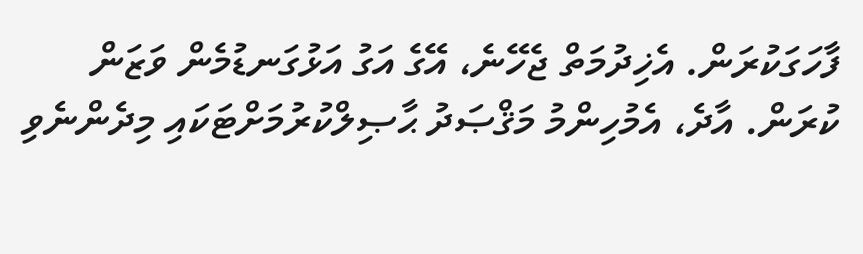ފާހަގަކުރަން. އެޚިދުމަތް ޖެހޭނެ، އޭގެ އަގު އަޅުގަނޑުމެން ވަޒަން ކުރަން. އާދެ، އެމުހިންމު މަޤްޞަދު ޙާޞިލްކުރުމަށްޓަކައި މިދެންނެވި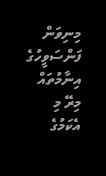މިނިވަން ފަންސަވީހުގެ އިނާމުތައް މިރޭ މި އެކަމުގެ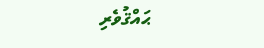ޙައްޤުވެރި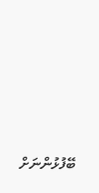ބޭފުޅުންނަށް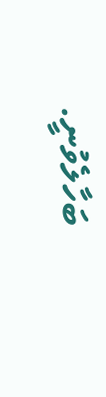ބަހާލެވުނީ.